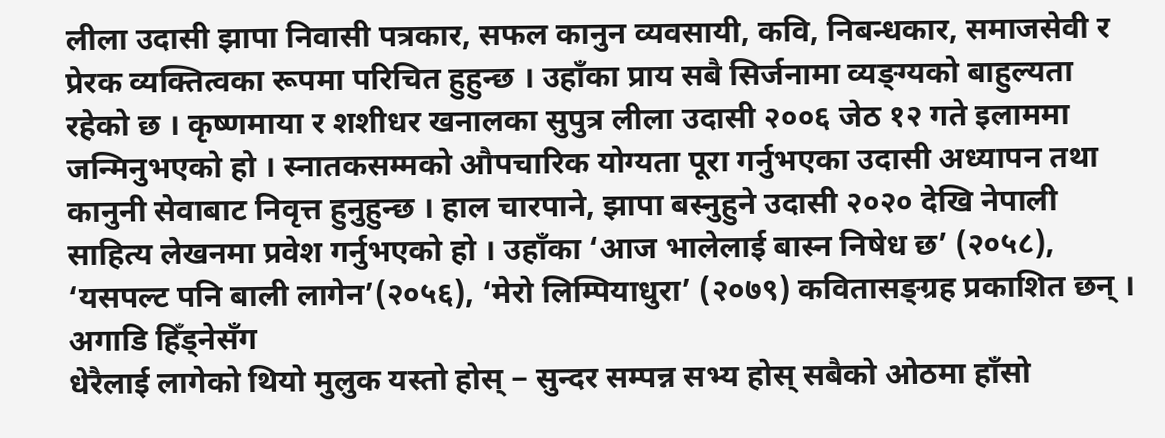लीला उदासी झापा निवासी पत्रकार, सफल कानुन व्यवसायी, कवि, निबन्धकार, समाजसेवी र प्रेरक व्यक्तित्वका रूपमा परिचित हुहुन्छ । उहाँका प्राय सबै सिर्जनामा व्यङ्ग्यको बाहुल्यता रहेको छ । कृष्णमाया र शशीधर खनालका सुपुत्र लीला उदासी २००६ जेठ १२ गते इलाममा जन्मिनुभएको हो । स्नातकसम्मको औपचारिक योग्यता पूरा गर्नुभएका उदासी अध्यापन तथा कानुनी सेवाबाट निवृत्त हुनुहुन्छ । हाल चारपाने, झापा बस्नुहुने उदासी २०२० देखि नेपाली साहित्य लेखनमा प्रवेश गर्नुभएको हो । उहाँका ‘आज भालेलाई बास्न निषेध छ’ (२०५८), ‘यसपल्ट पनि बाली लागेन’(२०५६), ‘मेरो लिम्पियाधुरा’ (२०७९) कवितासङ्ग्रह प्रकाशित छन् ।
अगाडि हिँड्नेसँग
धेरैलाई लागेको थियो मुलुक यस्तो होस् − सुन्दर सम्पन्न सभ्य होस् सबैको ओठमा हाँसो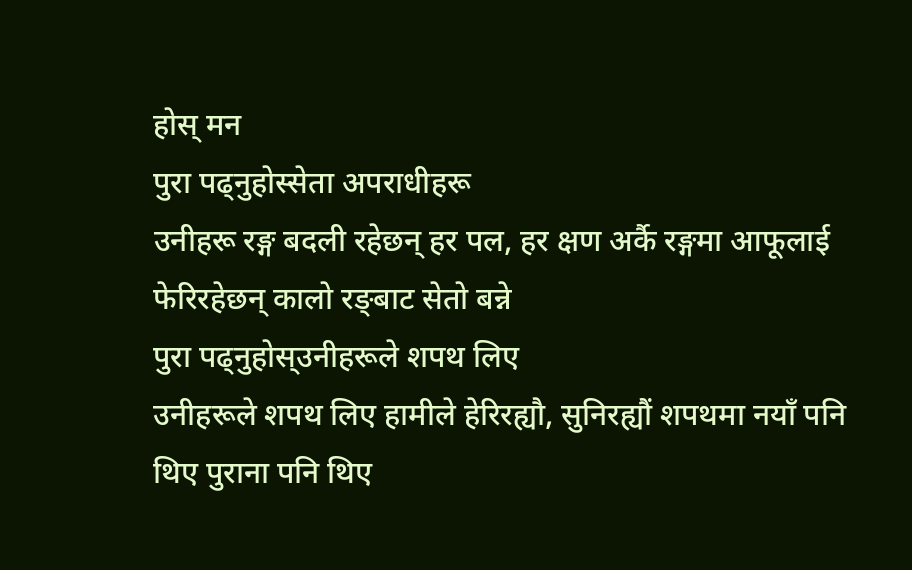होस् मन
पुरा पढ्नुहोस्सेता अपराधीहरू
उनीहरू रङ्ग बदली रहेछन् हर पल, हर क्षण अर्कै रङ्गमा आफूलाई फेरिरहेछन् कालो रङ्बाट सेतो बन्ने
पुरा पढ्नुहोस्उनीहरूले शपथ लिए
उनीहरूले शपथ लिए हामीले हेरिरह्यौ, सुनिरह्यौं शपथमा नयाँ पनि थिए पुराना पनि थिए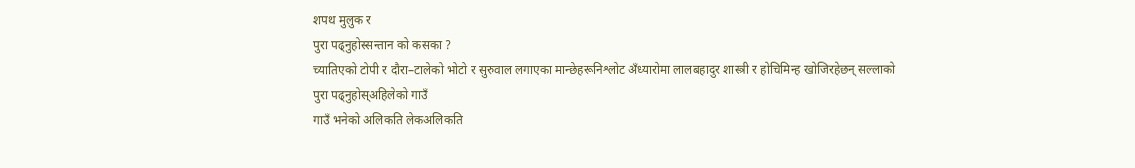शपथ मुलुक र
पुरा पढ्नुहोस्सन्तान को कसका ?
च्यातिएको टोपी र दौरा–टालेको भोटो र सुरुवाल लगाएका मान्छेहरूनिश्लोट अँध्यारोमा लालबहादुर शास्त्री र होचिमिन्ह खोजिरहेछन् सल्लाको
पुरा पढ्नुहोस्अहिलेको गाउँ
गाउँ भनेको अलिकति लेकअलिकति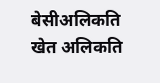बेसीअलिकति खेत अलिकति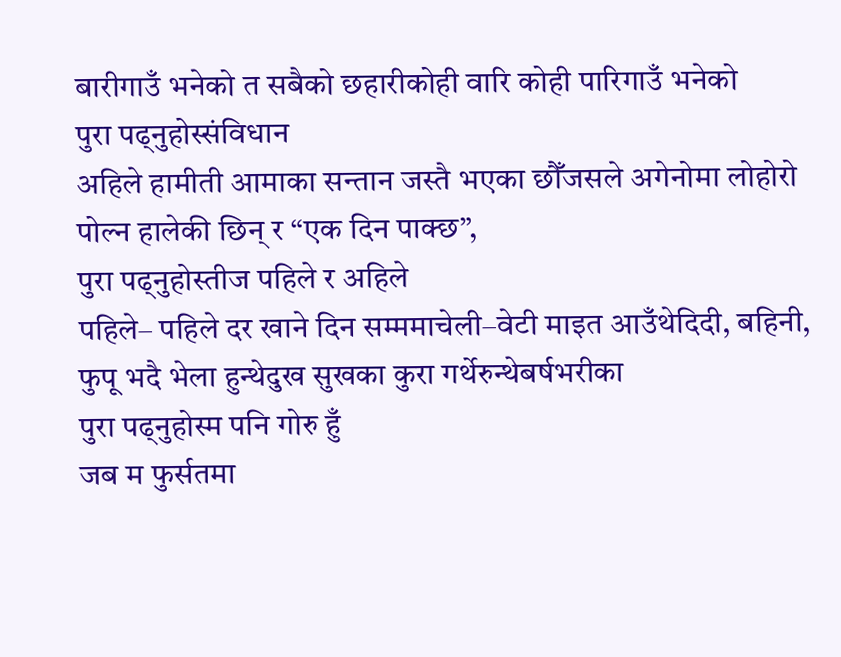बारीगाउँ भनेको त सबैको छहारीकोही वारि कोही पारिगाउँ भनेको
पुरा पढ्नुहोस्संविधान
अहिले हामीती आमाका सन्तान जस्तै भएका छौँजसले अगेनोमा लोहोरो पोल्न हालेकी छिन् र “एक दिन पाक्छ”,
पुरा पढ्नुहोस्तीज पहिले र अहिले
पहिले– पहिले दर खाने दिन सम्ममाचेली–वेटी माइत आउँथेदिदी, बहिनी, फुपू भदै भेला हुन्थेदुख सुखका कुरा गर्थेरुन्थेबर्षभरीका
पुरा पढ्नुहोस्म पनि गोरु हुँ
जब म फुर्सतमा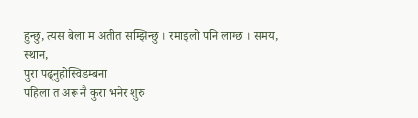हुन्छु, त्यस बेला म अतीत सम्झिन्छु । रमाइलो पनि लाग्छ । समय, स्थान,
पुरा पढ्नुहोस्विडम्बना
पहिला त अरू नै कुरा भनेर शुरु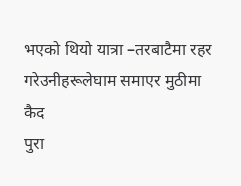भएको थियो यात्रा –तरबाटैमा रहर गरेउनीहरूलेघाम समाएर मुठीमा कैद
पुरा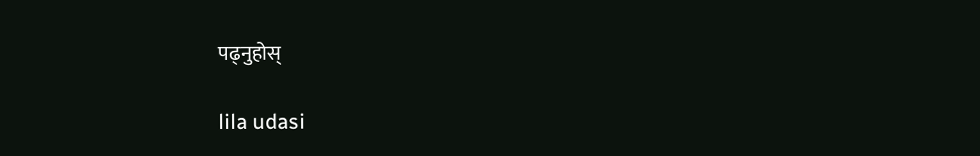पढ्नुहोस्

lila udasi